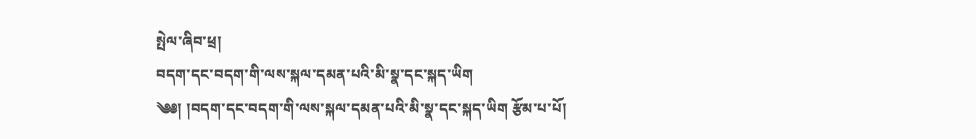སྤེལ་ཞིབ་ཕྲ།
བདག་དང་བདག་གི་ལས་སྐལ་དམན་པའི་མི་སྣ་དང་སྐད་ཡིག
༄༅། །བདག་དང་བདག་གི་ལས་སྐལ་དམན་པའི་མི་སྣ་དང་སྐད་ཡིག རྩོམ་པ་པོ།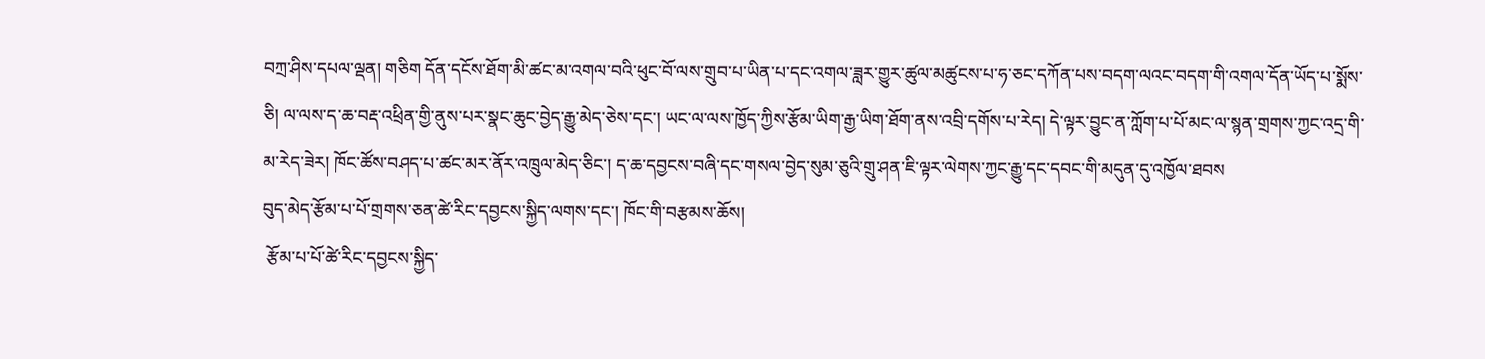བཀྲ་ཤིས་དཔལ་ལྡན། གཅིག དོན་དངོས་ཐོག་མི་ཚང་མ་འགལ་བའི་ཕུང་བོ་ལས་གྲུབ་པ་ཡིན་པ་དང་འགལ་ཟླར་གྱུར་ཚུལ་མཚུངས་པ་ཧ་ཅང་དཀོན་པས་བདག་ལའང་བདག་གི་འགལ་དོན་ཡོད་པ་སྨོས་ཅི། ལ་ལས་ད་ཆ་བརྡ་འཕྲིན་གྱི་ནུས་པར་སྣང་ཆུང་བྱེད་རྒྱུ་མེད་ཅེས་དང་། ཡང་ལ་ལས་ཁྱོད་ཀྱིས་རྩོམ་ཡིག་རྒྱ་ཡིག་ཐོག་ནས་འབྲི་དགོས་པ་རེད། དེ་ལྟར་བྱུང་ན་ཀློག་པ་པོ་མང་ལ་སྙན་གྲགས་ཀྱང་འདྲ་གི་མ་རེད་ཟེར། ཁོང་ཚོས་བཤད་པ་ཚང་མར་ནོར་འཁྲུལ་མེད་ཅིང་། ད་ཆ་དབྱངས་བཞི་དང་གསལ་བྱེད་སུམ་ཅུའི་གྲུ་ཤན་ཇི་ལྟར་ལེགས་ཀྱང་རྒྱུ་དང་དབང་གི་མདུན་དུ་འཁྱོལ་ཐབས
བུད་མེད་རྩོམ་པ་པོ་གྲགས་ཅན་ཚེ་རིང་དབྱངས་སྐྱིད་ལགས་དང་། ཁོང་གི་བརྩམས་ཆོས།
 རྩོམ་པ་པོ་ཚེ་རིང་དབྱངས་སྐྱིད་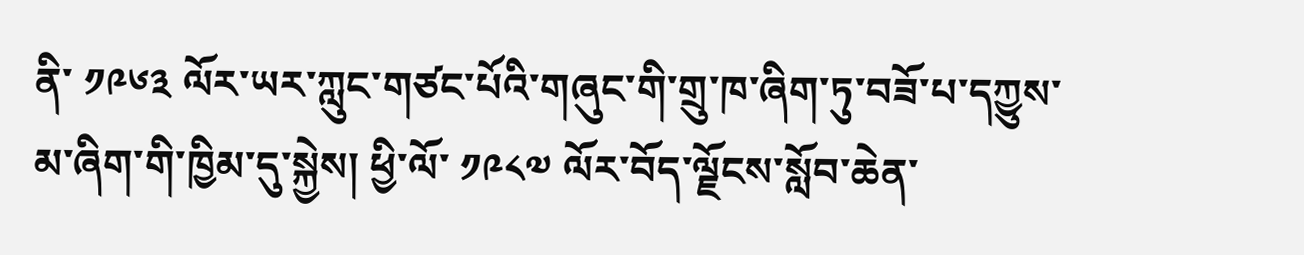ནི་ ༡༩༦༣ ལོར་ཡར་ཀླུང་གཙང་པོའི་གཞུང་གི་གྲུ་ཁ་ཞིག་ཏུ་བཟོ་པ་དཀྱུས་མ་ཞིག་གི་ཁྱིམ་དུ་སྐྱེས། ཕྱི་ལོ་ ༡༩༨༧ ལོར་བོད་ལྗོངས་སློབ་ཆེན་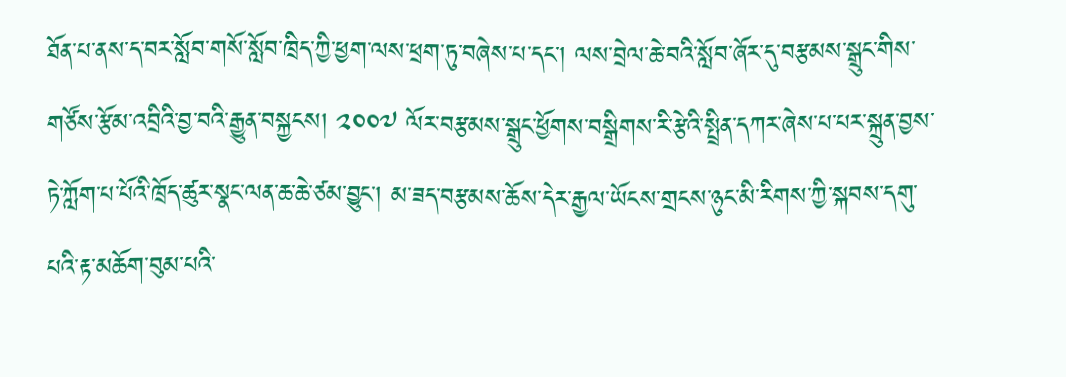ཐོན་པ་ནས་ད་བར་སློབ་གསོ་སློབ་ཁྲིད་ཀྱི་ཕྱག་ལས་ཕྲག་ཏུ་བཞེས་པ་དང་། ལས་བྲེལ་ཆེ་བའི་སློབ་ཞོར་དུ་བརྩམས་སྒྲུང་གིས་གཙོས་རྩོམ་འབྲིའི་བྱ་བའི་རྒྱུན་བསྐྱངས། ༢༠༠༧ ལོར་བརྩམས་སྒྲུང་ཕྱོགས་བསྒྲིགས་རི་རྩེའི་སྤྲིན་དཀར་ཞེས་པ་པར་སྐྲུན་བྱས་ཏེ་ཀློག་པ་པོའི་ཁྲོད་ཚུར་སྣང་ལན་ཆ་ཆེ་ཙམ་བྱུང་། མ་ཟད་བརྩམས་ཆོས་དེར་རྒྱལ་ཡོངས་གྲངས་ཉུང་མི་རིགས་ཀྱི་སྐབས་དགུ་པའི་རྟ་མཆོག་བུམ་པའི་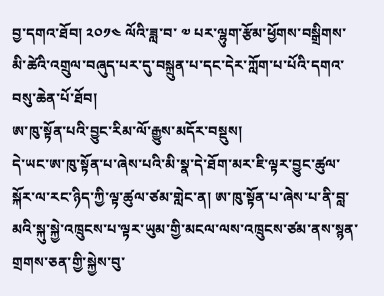བྱ་དགའ་ཐོབ། ༢༠༡༤ ལོའི་ཟླ་བ་ ༧ པར་ལྷུག་རྩོམ་ཕྱོགས་བསྒྲིགས་མི་ཚེའི་འགྲུལ་བཞུད་པར་དུ་བསྐྲུན་པ་དང་དེར་ཀློག་པ་པོའི་དགའ་བསུ་ཆེན་པོ་ཐོབ།
ཨ་ཁུ་སྟོན་པའི་བྱུང་རིམ་ལོ་རྒྱུས་མདོར་བསྡུས།
དེ་ཡང་ཨ་ཁུ་སྟོན་པ་ཞེས་པའི་མི་སྣ་དེ་ཐོག་མར་ཇི་ལྟར་བྱུང་ཚུལ་སྐོར་ལ་རང་ཉིད་ཀྱི་ལྟ་ཚུལ་ཙམ་གླེང་ན། ཨ་ཁུ་སྟོན་པ་ཞེས་པ་ནི་བླ་མའི་སྐུ་སྐྱེ་འཁྲུངས་པ་ལྟར་ཡུམ་གྱི་མངལ་ལས་འཁྲུངས་ཙམ་ནས་སྙན་གྲགས་ཅན་གྱི་སྐྱེས་བུ་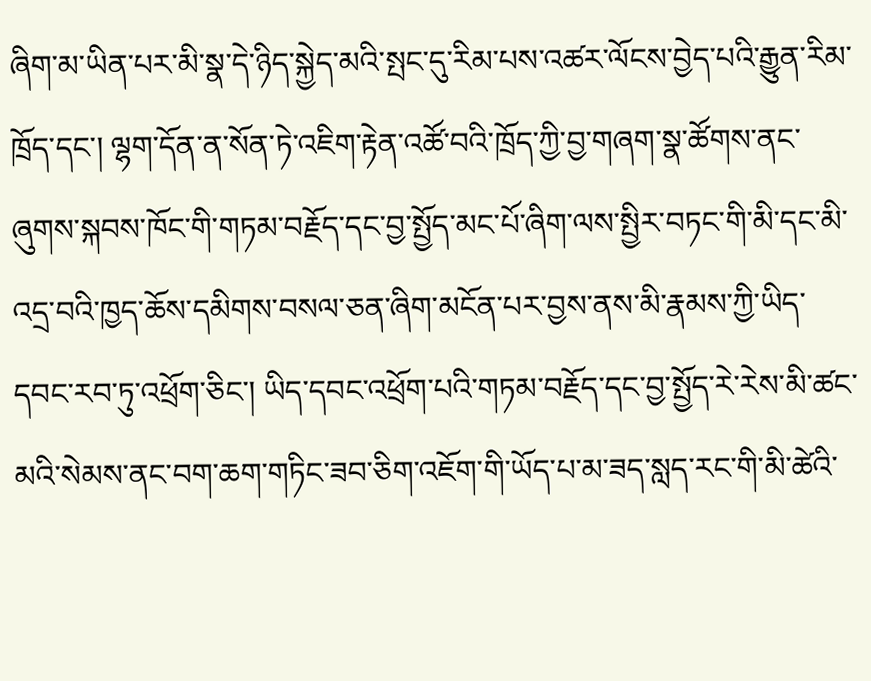ཞིག་མ་ཡིན་པར་མི་སྣ་དེ་ཉིད་སྐྱེད་མའི་སྤང་དུ་རིམ་པས་འཚར་ལོངས་བྱེད་པའི་རྒྱུན་རིམ་ཁྲོད་དང་། ལྷག་དོན་ན་སོན་ཏེ་འཇིག་རྟེན་འཚོ་བའི་ཁྲོད་ཀྱི་བྱ་གཞག་སྣ་ཚོགས་ནང་ཞུགས་སྐབས་ཁོང་གི་གཏམ་བརྗོད་དང་བྱ་སྤྱོད་མང་པོ་ཞིག་ལས་སྤྱིར་བཏང་གི་མི་དང་མི་འདྲ་བའི་ཁྱད་ཆོས་དམིགས་བསལ་ཅན་ཞིག་མངོན་པར་བྱས་ནས་མི་རྣམས་ཀྱི་ཡིད་དབང་རབ་ཏུ་འཕྲོག་ཅིང་། ཡིད་དབང་འཕྲོག་པའི་གཏམ་བརྗོད་དང་བྱ་སྤྱོད་རེ་རེས་མི་ཚང་མའི་སེམས་ནང་བག་ཆག་གཏིང་ཟབ་ཅིག་འཇོག་གི་ཡོད་པ་མ་ཟད་སླད་རང་གི་མི་ཚེའི་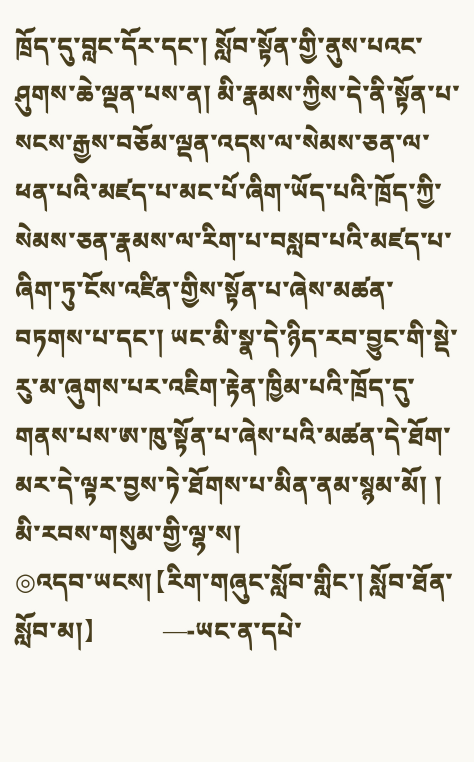ཁྲོད་དུ་བླང་དོར་དང་། སློབ་སྟོན་གྱི་ནུས་པའང་ཤུགས་ཆེ་ལྡན་པས་ན། མི་རྣམས་ཀྱིས་དེ་ནི་སྟོན་པ་སངས་རྒྱས་བཅོམ་ལྡན་འདས་ལ་སེམས་ཅན་ལ་ཕན་པའི་མཛད་པ་མང་པོ་ཞིག་ཡོད་པའི་ཁྲོད་ཀྱི་སེམས་ཅན་རྣམས་ལ་རིག་པ་བསླབ་པའི་མཛད་པ་ཞིག་ཏུ་ངོས་འཛིན་གྱིས་སྟོན་པ་ཞེས་མཚན་བཏགས་པ་དང་། ཡང་མི་སྣ་དེ་ཉིད་རབ་བྱུང་གི་སྡེ་རུ་མ་ཞུགས་པར་འཇིག་རྟེན་ཁྱིམ་པའི་ཁྲོད་དུ་གནས་པས་ཨ་ཁུ་སྟོན་པ་ཞེས་པའི་མཚན་དེ་ཐོག་མར་དེ་ལྟར་བྱས་ཏེ་ཐོགས་པ་མིན་ནམ་སྙམ་མོ། །
མི་རབས་གསུམ་གྱི་ལྷ་ས།
◎འདབ་ཡངས།【རིག་གཞུང་སློབ་གླིང་། སློབ་ཐོན་སློབ་མ།】           —-ཡང་ན་དཔེ་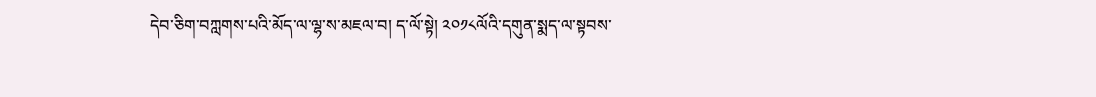དེབ་ཅིག་བཀླགས་པའི་མོད་ལ་ལྷ་ས་མཇལ་བ། ད་ལོ་སྟེ། ༢༠༡༨ལོའི་དགུན་སྨད་ལ་སྟབས་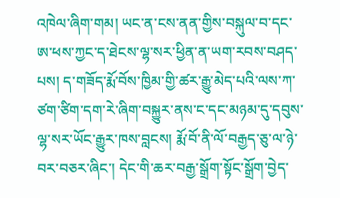འཁེལ་ཞིག་གམ། ཡང་ན་ངས་ནན་གྱིས་བསྐུལ་བ་དང་ཨ་ཕས་ཀྱང་ད་ཐེངས་ལྷ་སར་ཕྱིན་ན་ཡག་རབས་བཤད་པས། ད་གཟོད་རྨོ་བོས་ཁྱིམ་གྱི་ཚར་རྒྱུ་མེད་པའི་ལས་ཀ་ཙག་ཙིག་དག་རེ་ཞིག་བསྐྱུར་ནས་ང་དང་མཉམ་དུ་དབུས་ལྷ་སར་ཡོང་རྒྱུར་ཁས་བླངས། རྨོ་བོ་ནི་ལོ་བརྒྱད་ཅུ་ལ་ཉེ་བར་བཅར་ཞིང་། དེང་གི་ཆར་བརྒྱ་སྒྲོག་སྟོང་སྒྲོག་བྱེད་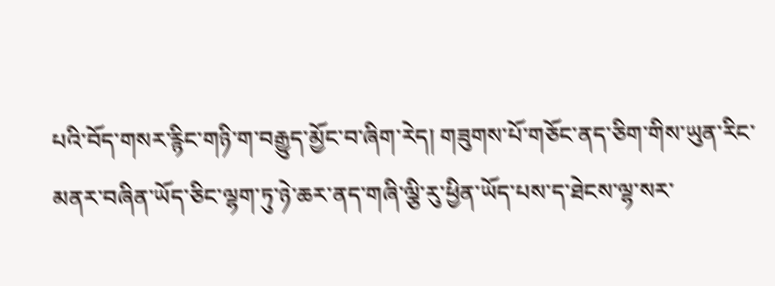པའི་བོད་གསར་རྙིང་གཉི་ག་བརྒྱུད་མྱོང་བ་ཞིག་རེད། གཟུགས་པོ་གཅོང་ནད་ཅིག་གིས་ཡུན་རིང་མནར་བཞིན་ཡོད་ཅིང་ལྷག་ཏུ་ཉེ་ཆར་ནད་གཞི་ལྕི་རུ་ཕྱིན་ཡོད་པས་ད་ཐེངས་ལྷ་སར་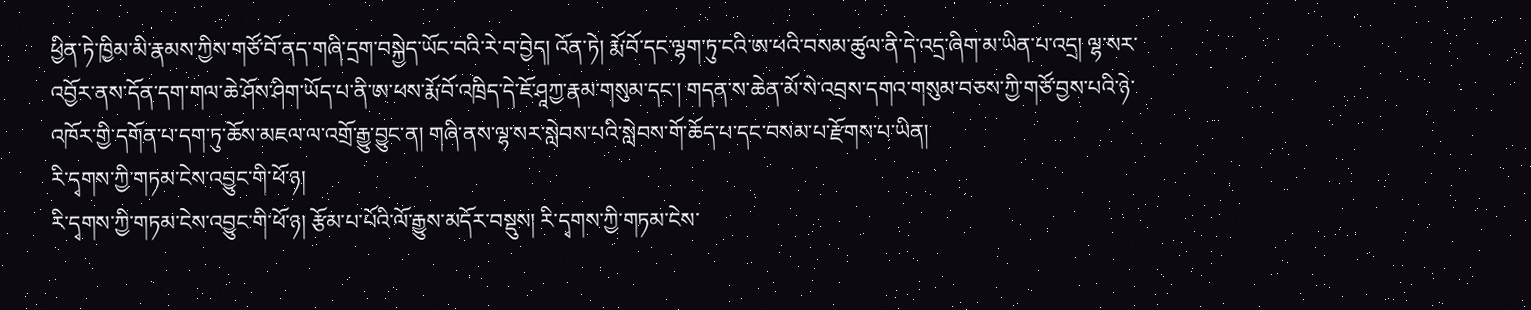ཕྱིན་ཏེ་ཁྱིམ་མི་རྣམས་ཀྱིས་གཙོ་བོ་ནད་གཞི་དྲག་བསྐྱེད་ཡོང་བའི་རེ་བ་བྱེད། འོན་ཏེ། རྨོ་བོ་དང་ལྷག་ཏུ་ངའི་ཨ་ཕའི་བསམ་ཚུལ་ནི་དེ་འདྲ་ཞིག་མ་ཡིན་པ་འདྲ། ལྷ་སར་འབྱོར་ནས་དོན་དག་གལ་ཆེ་ཤོས་ཤིག་ཡོད་པ་ནི་ཨ་ཕས་རྨོ་བོ་འཁྲིད་དེ་ཇོ་ཤཱཀྱ་རྣམ་གསུམ་དང་། གདན་ས་ཆེན་མོ་སེ་འབྲས་དགའ་གསུམ་བཅས་ཀྱི་གཙོ་བྱས་པའི་ཉེ་འཁོར་གྱི་དགོན་པ་དག་ཏུ་ཆོས་མཇལ་ལ་འགྲོ་རྒྱུ་བྱུང་ན། གཞི་ནས་ལྷ་སར་སླེབས་པའི་སླེབས་གོ་ཆོད་པ་དང་བསམ་པ་རྫོགས་པ་ཡིན།
རི་དྭགས་ཀྱི་གཏམ་ངེས་འབྱུང་གི་ཕོ་ཉ།
རི་དྭགས་ཀྱི་གཏམ་ངེས་འབྱུང་གི་ཕོ་ཉ། རྩོམ་པ་པོའི་ལོ་རྒྱུས་མདོར་བསྡུས། རི་དྭགས་ཀྱི་གཏམ་ངེས་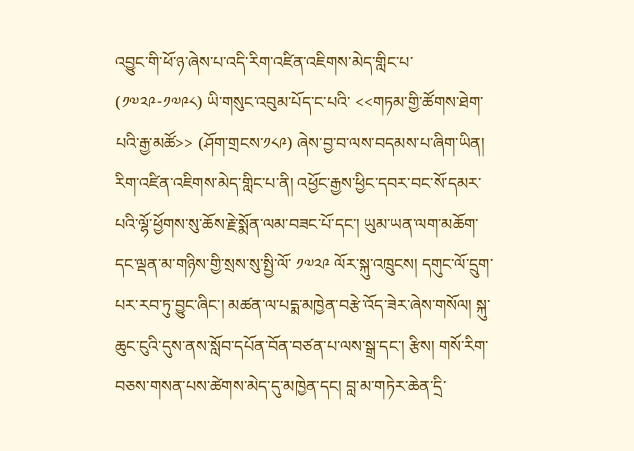འབྱུང་གི་ཕོ་ཉ་ཞེས་པ་འདི་རིག་འཛིན་འཇིགས་མེད་གླིང་པ་ (༡༧༢༩-༡༧༩༨) ཡི་གསུང་འབུམ་པོད་ང་པའི་ <<གཏམ་གྱི་ཚོགས་ཐེག་པའི་རྒྱ་མཚོ>> (ཤོག་གྲངས་༡༨༩) ཞེས་བྱ་བ་ལས་བདམས་པ་ཞིག་ཡིན། རིག་འཛིན་འཇིགས་མེད་གླིང་པ་ནི། འཕྱོང་རྒྱས་ཕྱིང་དབར་བང་སོ་དམར་པའི་ལྷོ་ཕྱོགས་སུ་ཆོས་རྗེ་སྨོན་ལམ་བཟང་པོ་དང་། ཡུམ་ཡན་ལག་མཆོག་དང་ལྡན་མ་གཉིས་གྱི་སྲས་སུ་སྤྱི་ལོ་ ༡༧༢༩ ལོར་སྐུ་འཁྲུངས། དགུང་ལོ་དྲུག་པར་རབ་ཏུ་བྱུང་ཞིང་། མཚན་ལ་པདྨ་མཁྱེན་བརྩེ་འོད་ཟེར་ཞེས་གསོལ། སྐུ་ཆུང་ངུའི་དུས་ནས་སློབ་དཔོན་བོན་བཙན་པ་ལས་སྒྲ་དང་། རྩིས། གསོ་རིག་བཅས་གསན་པས་ཚེགས་མེད་དུ་མཁྱེན་དང། བླ་མ་གཏེར་ཆེན་དྲི་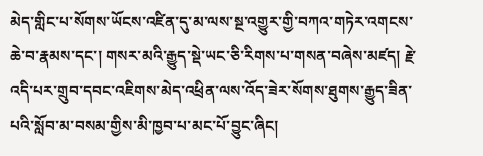མེད་གླིང་པ་སོགས་ཡོངས་འཛིན་དུ་མ་ལས་སྔ་འགྱུར་གྱི་བཀའ་གཏེར་འགངས་ཆེ་བ་རྣམས་དང་། གསར་མའི་རྒྱུད་སྡེ་ཡང་ཅི་རིགས་པ་གསན་བཞེས་མཛད། རྗེ་འདི་པར་གྲུབ་དབང་འཇིགས་མེད་འཕྲིན་ལས་འོད་ཟེར་སོགས་ཐུགས་རྒྱུད་ཟིན་པའི་སློབ་མ་བསམ་གྱིས་མི་ཁྱབ་པ་མང་པོ་བྱུང་ཞིང།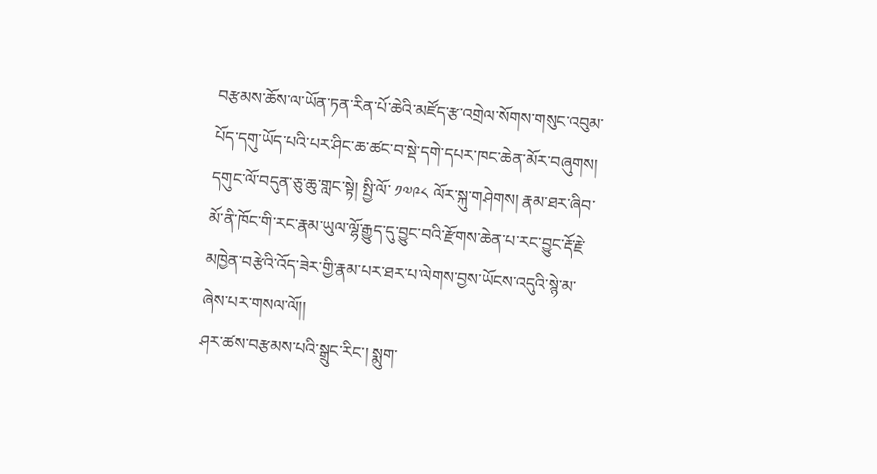བརྩམས་ཆོས་ལ་ཡོན་ཏན་རིན་པོ་ཆེའི་མཛོད་རྩ་འགྲེལ་སོགས་གསུང་འབུམ་པོད་དགུ་ཡོད་པའི་པར་ཤིང་ཆ་ཚང་བ་སྡེ་དགེ་དཔར་ཁང་ཆེན་མོར་བཞུགས། དགུང་ལོ་བདུན་ཅུ་ཆུ་གླང་སྟེ། སྤྱི་ལོ་ ༡༧༩༨ ལོར་སྐུ་གཤེགས། རྣམ་ཐར་ཞིབ་མོ་ནི་ཁོང་གི་རང་རྣམ་ཡུལ་ལྷོ་རྒྱུད་དུ་བྱུང་བའི་རྫོགས་ཆེན་པ་རང་བྱུང་རྡོ་རྗེ་མཁྱེན་བརྩེའི་འོད་ཟེར་གྱི་རྣམ་པར་ཐར་པ་ལེགས་བྱས་ཡོངས་འདུའི་སྙེ་མ་ཞེས་པར་གསལ་ལོ།།
ཤར་ཚས་བརྩམས་པའི་སྒྲུང་རིང་། སྨུག་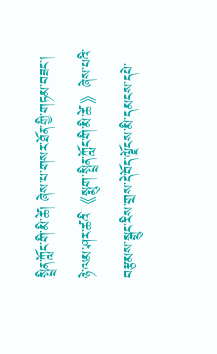སྤྲིན་ཀློང་གི་མི་ཚེ། ཞེས་པ་གསར་ཐོན་གྱི་གཏམ་བཟང་།
ཉེ་ལམ་ཤར་ཚའི《སྨུག་སྤྲིན་ཀློང་གི་མི་ཚེ》ཞེས་པའི་བརྩམས་སྒྲུང་རིས་གྲས་དེ་བོད་ལྗོངས་མི་དམངས་དཔེ་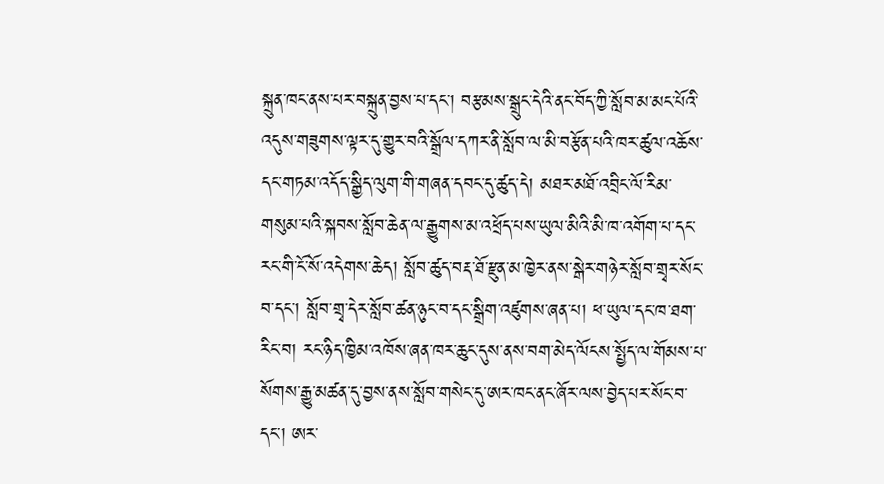སྐྲུན་ཁང་ནས་པར་བསྐྲུན་བྱས་པ་དང་། བརྩམས་སྒྲུང་དེའི་ནང་བོད་ཀྱི་སློབ་མ་མང་པོའི་འདུས་གཟུགས་ལྟར་དུ་གྱུར་བའི་སྒྲོལ་དཀར་ནི་སློབ་ལ་མི་བརྩོན་པའི་ཁར་ཚུལ་འཆོས་དང་གཏམ་འདོད་སྒྱིད་ལུག་གི་གཞན་དབང་དུ་ཚུད་དེ། མཐར་མཐོ་འབྲིང་ལོ་རིམ་གསུམ་པའི་སྐབས་སློབ་ཆེན་ལ་རྒྱུགས་མ་འཕྲོད་པས་ཡུལ་མིའི་མི་ཁ་འགོག་པ་དང་རང་གི་ངོ་སོ་འདེགས་ཆེད། སློབ་ཚུད་བརྡ་ཐོ་རྫུན་མ་ཁྱེར་ནས་སྒེར་གཉེར་སློབ་གྲྭར་སོང་བ་དང་། སློབ་གྲྭ་དེར་སློབ་ཚན་ཉུང་བ་དང་སྒྲིག་འཛུགས་ཞན་པ། ཕ་ཡུལ་དང་ཁ་ཐག་རིང་བ། རང་ཉིད་ཁྱིམ་འཁོས་ཞན་ཁར་ཆུང་དུས་ནས་བག་མེད་ལོངས་སྤྱོད་ལ་གོམས་པ་སོགས་རྒྱུ་མཚན་དུ་བྱས་ནས་སློབ་གསེང་དུ་ཨར་ཁང་ནང་ཞོར་ལས་བྱེད་པར་སོང་བ་དང་། ཨར་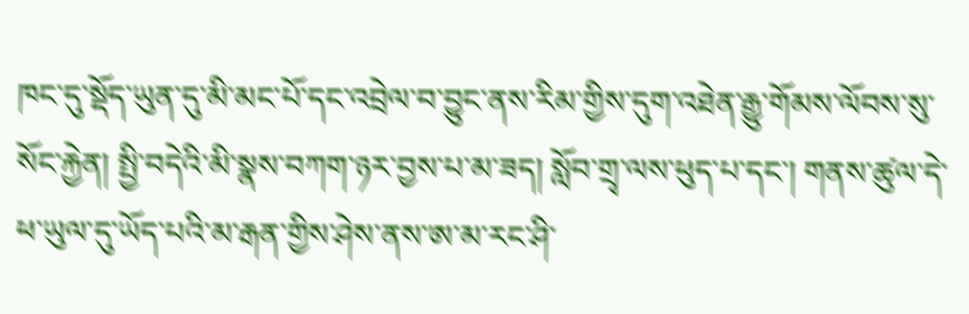ཁང་དུ་སྡོད་ཡུན་དུ་མི་མང་པོ་དང་འབྲེལ་བ་བྱུང་ནས་རིམ་གྱིས་དུག་འཐེན་རྒྱུ་གོམས་ལོབས་སུ་སོང་རྐྱེན། སྤྱི་བདེའི་མི་སྣས་བཀག་ཉར་བྱས་པ་མ་ཟད། སློབ་གྲྭ་ལས་ཕུད་པ་དང་། གནས་ཚུལ་དེ་ཕ་ཡུལ་དུ་ཡོད་པའི་མ་རྒན་གྱིས་ཤེས་ནས་ཨ་མ་རང་ཤི་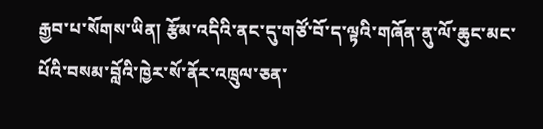རྒྱབ་པ་སོགས་ཡིན། རྩོམ་འདིའི་ནང་དུ་གཙོ་བོ་ད་ལྟའི་གཞོན་ནུ་ལོ་ཆུང་མང་པོའི་བསམ་བློའི་ཁྱེར་སོ་ནོར་འཁྲུལ་ཅན་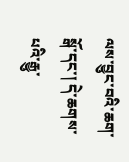ལས་བྱུང་བའི་ཆག་སྒོ་དང་། དེ་ཆགས་པའི་རྒྱུ་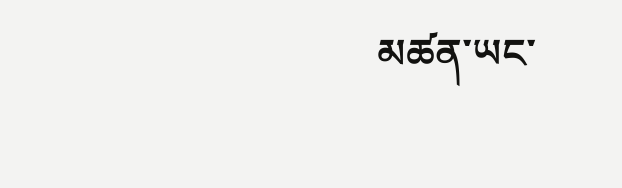མཚན་ཡང་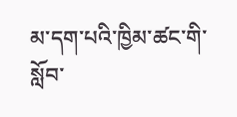མ་དག་པའི་ཁྱིམ་ཚང་གི་སློབ་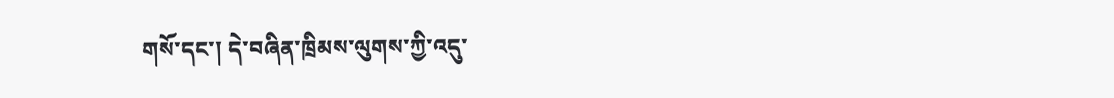གསོ་དང་། དེ་བཞིན་ཁྲིམས་ལུགས་ཀྱི་འདུ་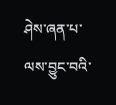ཤེས་ཞན་པ་ལས་བྱུང་བའི་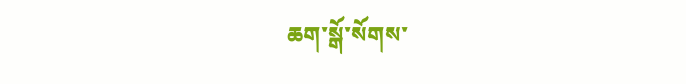ཆག་སྒོ་སོགས་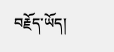བརྗོད་ཡོད།